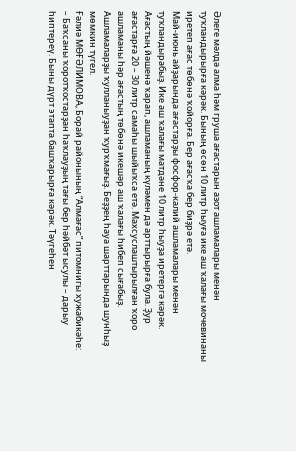Әлеге мәлдә алма һәм груша ағастарын азот ашламалары менән туҡландырырға кәрәк. Бының өсөн 10 литр һыуға ике аш ҡалағы мочевинаны иретеп ағас төбөнә ҡойорға. Бер ағасҡа бер биҙрә етә.
Май-июнь айҙарында ағастарҙы фосфор-калий ашламалары менән туҡландырабыҙ. Ике аш ҡалағы матдәне 10 литр һыуҙа иретергә кәрәк. Ағастың йәшенә ҡарап, ашламаның күләмен дә арттырырға була. Ҙур ағастарға 20 – 30 литр самаһы шыйыҡса етә. Махсуслаштырылған ҡоро ашламаны һәр ағастың төбөнә икешәр аш ҡалағы һибеп сығабыҙ.
Ашламаларҙы ҡулланыуҙан ҡурҡмағыҙ. Беҙҙең һауа шарттарында шунһыҙ мөмкин түгел.
Ғәлиә МӨҒӘЛИМОВА, Борай районының “Алмағас” питомнигы хужабикәһе:
– Баҡсаны ҡоротҡостарҙан һаҡлауҙың тағы бер һәйбәт ысулы – дарыу һиптереү. Быны дүрт этапта башҡарырға кәрәк. Тәүгеһен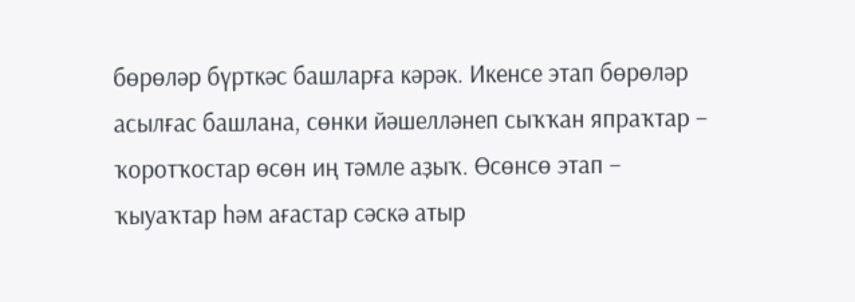бөрөләр бүрткәс башларға кәрәк. Икенсе этап бөрөләр асылғас башлана, сөнки йәшелләнеп сыҡҡан япраҡтар – ҡоротҡостар өсөн иң тәмле аҙыҡ. Өсөнсө этап – ҡыуаҡтар һәм ағастар сәскә атыр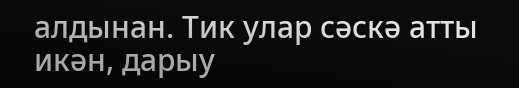алдынан. Тик улар сәскә атты икән, дарыу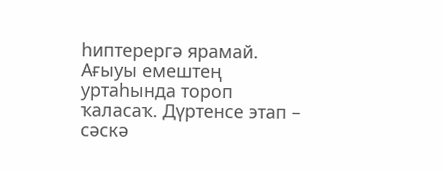һиптерергә ярамай. Ағыуы емештең уртаһында тороп ҡаласаҡ. Дүртенсе этап – сәскә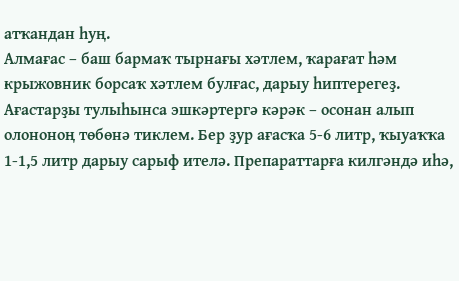атҡандан һуң.
Алмағас – баш бармаҡ тырнағы хәтлем, ҡарағат һәм крыжовник борсаҡ хәтлем булғас, дарыу һиптерегеҙ. Ағастарҙы тулыһынса эшкәртергә кәрәк – осонан алып олононоң төбөнә тиклем. Бер ҙур ағасҡа 5-6 литр, ҡыуаҡҡа 1-1,5 литр дарыу сарыф ителә. Препараттарға килгәндә иһә,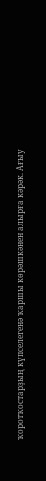ҡоротҡостарҙың күпселегенә ҡаршы көрәшкәнен алырға кәрәк. Ағыу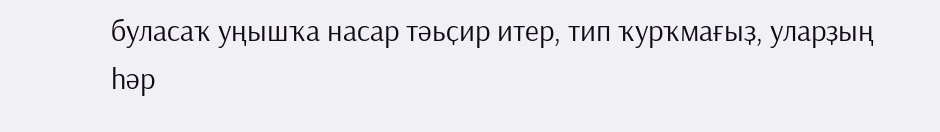буласаҡ уңышҡа насар тәьҫир итер, тип ҡурҡмағыҙ, уларҙың һәр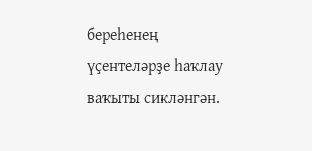береһенең үҫентеләрҙе һаҡлау ваҡыты сикләнгән.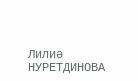Лилиә НУРЕТДИНОВА